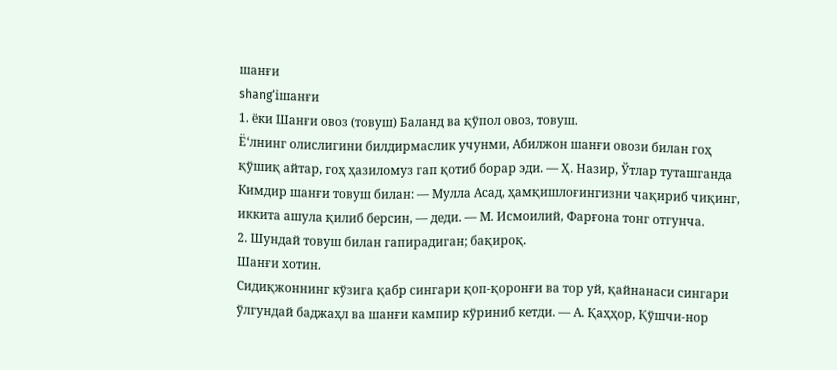шанғи
shang‘iшанғи
1. ёки Шанғи овоз (товуш) Баланд ва қўпол овоз, товуш.
Ёʻлнинг олислигини билдирмаслик учунми, Абилжон шанғи овози билан гоҳ қўшиқ айтар, гоҳ ҳазиломуз гап қотиб борар эди. — Ҳ. Назир, Ўтлар туташганда
Кимдир шанғи товуш билан: — Мулла Асад, ҳамқишлоғингизни чақириб чиқинг, иккита ашула қилиб берсин, — деди. — М. Исмоилий, Фарғона тонг отгунча.
2. Шундай товуш билан гапирадиган; бақироқ.
Шанғи хотин.
Сидиқжоннинг кўзига қабр сингари қоп-қоронғи ва тор уй, қайнанаси сингари ўлгундай баджаҳл ва шанғи кампир кўриниб кетди. — А. Қаҳҳор, Қўшчи-нор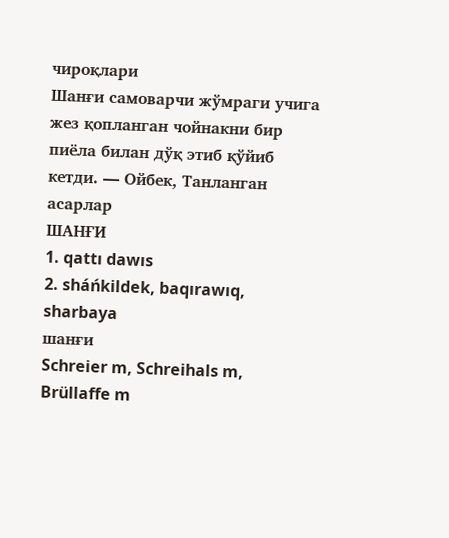чироқлари
Шанғи самоварчи жўмраги учига жез қопланган чойнакни бир пиёла билан дўқ этиб қўйиб кетди. — Ойбек, Танланган асарлар
ШАНҒИ
1. qattı dawıs
2. sháńkildek, baqırawıq, sharbaya
шанғи
Schreier m, Schreihals m, Brüllaffe m